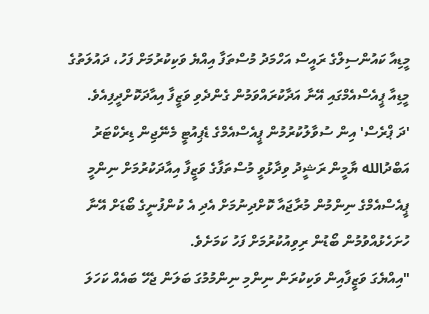މީޑިއާ ކައުންސިލްގެ ރައީސް އަހްމަދު މުސްތަފާ އިއްޔެ ވަކިކުރުމަށް ފަހު، ދައުލަތުގެ މީޑިއާ ޕީއެސްއެމްގައި އޭނާ އަދާކުރައްވަމުން ގެންދެވި ވަޒީފާ އިއާދަކޮށްދީފިއެވެ.
'ދަ ޕްރެސް' އިން ސުވާލުކުރުމުން ޕީއެސްއެމްގެ ޑެޕިއުޓީ މެނޭޖިން ޑިރެކްޓަރު އަބްދުالله ޔާމީން ރަޝީދު ވިދާޅުވީ މުސްތަފާގެ ވަޒީފާ އިއާދަކުރުމަށް ނިންމީ ޕީއެސްއެމްގެ ނިންމުން މުރާޖައާ ކޮށްދިނުމަށް އެދި އެ ކުންފުނީގެ ބޯޑަށް އޭނާ ހުށަހެޅުއްވުމުން ބޯޑުން ރިވިއުކުރުމަށް ފަހު ކަމަށެވެ.
"އިއްޔެގަ ވަޒީފާއިން ވަކިކުރަން ނިންމި ނިންމުމުގަ ބަލަން ޖެހޭ ބައެއް ކަހަލަ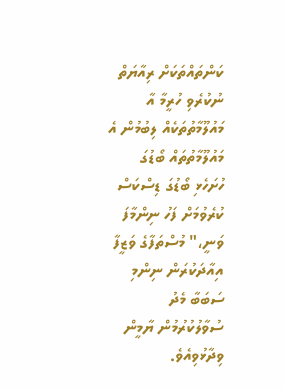ކަންތައްތަކަށް ރިއާޔަތް ނުކުރެވި ހުރީމާ އާ މައުލޫމާތުތަކެއް ލިބުމުން އެ މައުލޫމާތުތައް ބޯޑުގަ ހުށަހެޅި ބޯޑުގަ ޑިސްކަސް ކުރެވުމަށް ފަހު ނިންމާފަ ވަނީ،" މުސްތަފާގެ ވަޒީފާ އިއާދަކުރަން ނިންމި ސަބަބާ މެދު ސުވާލުކުރުމުން ޔާމީން ވިދާޅުވިއެވެ.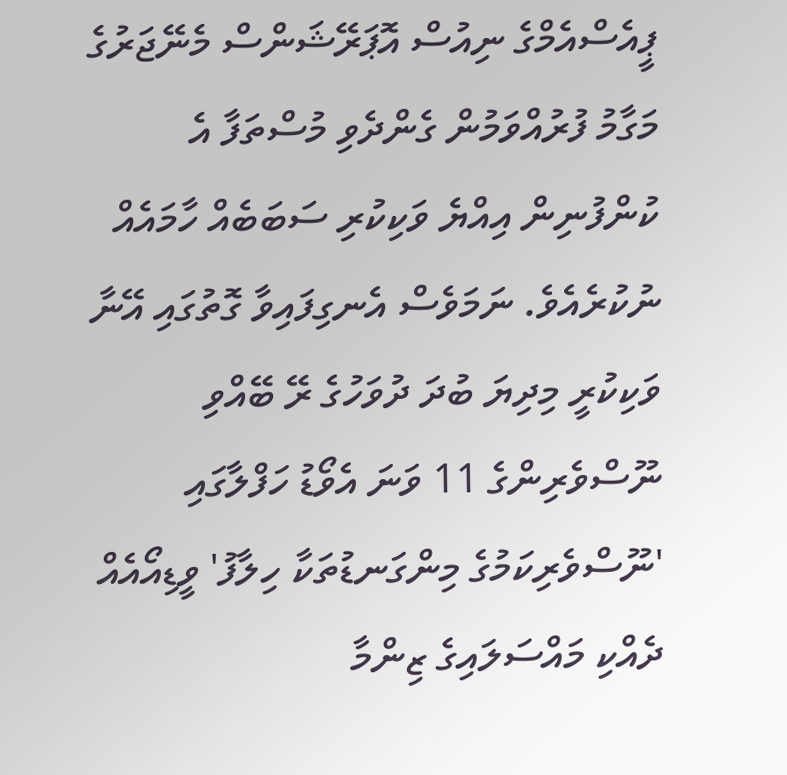ޕީއެސްއެމްގެ ނިއުސް އޮޕަރޭޝަންސް މެނޭޖަރުގެ މަގާމު ފުރުއްވަމުން ގެންދެވި މުސްތަފާ އެ ކުންފުނިން އިއްޔެ ވަކިކުރި ސަބަބެއް ހާމައެއް ނުކުރެއެވެ. ނަމަވެސް އެނގިފައިވާ ގޮތުގައި އޭނާ ވަކިކުރީ މިދިޔަ ބުދަ ދުވަހުގެ ރޭ ބޭއްވި ނޫސްވެރިންގެ 11 ވަނަ އެވޯޑު ހަފްލާގައި 'ނޫސްވެރިކަމުގެ މިންގަނޑުތަކާ ހިލާފު' ވީޑިއޯއެއް ދެއްކި މައްސަލައިގެ ޒިންމާ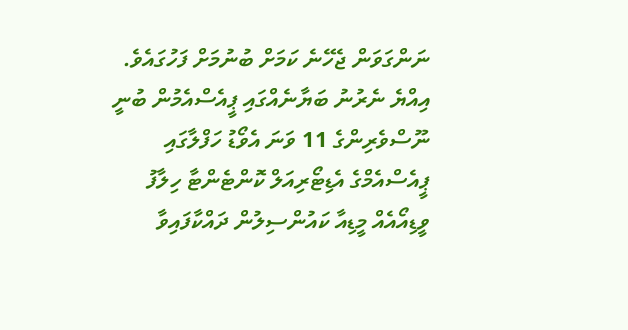ނަންގަވަން ޖެހޭނެ ކަމަށް ބުނުމަށް ފަހުގައެވެ.
އިއްޔެ ނެރުނު ބަޔާނެއްގައި ޕީއެސްއެމުން ބުނީ ނޫސްވެރިންގެ 11 ވަނަ އެވޯޑު ހަފްލާގައި ޕީއެސްއެމްގެ އެޑިޓޯރިއަލް ކޮންޓެންޓާ ހިލާފު ވީޑިއޯއެއް މީޑިއާ ކައުންސިލުން ދައްކާފައިވާ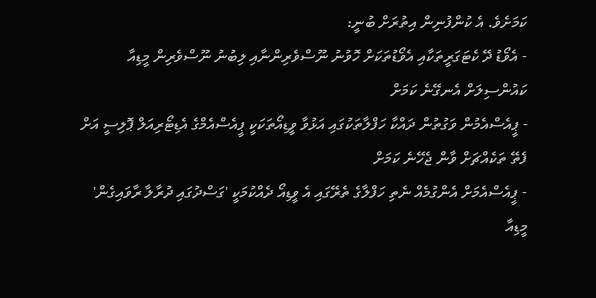ކަމަށެވެ. އެ ކުންފުނިން އިތުރަށް ބުނީ:
- އެވޯޑު ދޭ ކެޓަގަރީތަކާއި އެވޯޑުތަކަށް ހޮވުނު ނޫސްވެރިންނާއި ލިބުނު ނޫސްވެރިން މީޑިއާ ކައުންސިލަށް އެނގޭނެ ކަމަށް
- ޕީއެސްއެމުން ވަގުތުން ދައްކާ ހަފްލާތަކުގައި އަޅުވާ ވީޑިއޯތަކަކީ ޕީއެސްއެމްގެ އެޑިޓޯރިއަލް ޕޮލިސީ އަށް ފެތޭ ތަކެއްޗަށް ވާން ޖެހޭނެ ކަމަށް
- ޕީއެސްއެމަށް އެންގުމެއް ނެތި ހަފްލާގެ ތެރޭގައި އެ ވީޑިއޯ ދެއްކުމަކީ 'ގަސްދުގައި ދުރާލާ ރާވައިގެން' މީޑިއާ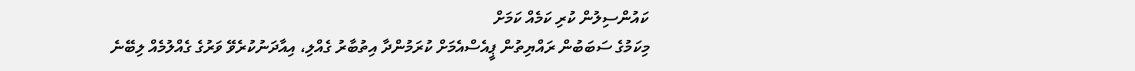ކައުންސިލުން ކުރި ކަމެއް ކަމަށް
މިކަމުގެ ސަބަބުން ރައްޔިތުން ޕީއެސްއެމަށް ކުރަމުންދާ އިތުބާރު ގެއްލި، އިއާދަނުކުރެވޭ ވަރުގެ ގެއްލުމެއް ލިބޭނެ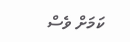ކަމަށް ވެސް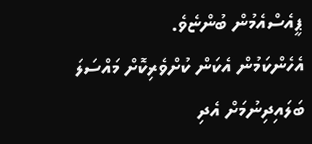ޕީއެސްއެމުން ބުންޏެވެ.
އެހެންކަމުން އެކަން ކުށްވެރިކޮށް މައްސަލަ ބަލައިދިނުމަށް އެދި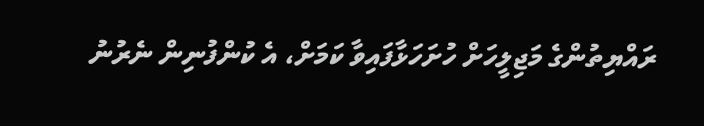ރައްޔިތުންގެ މަޖިލީހަށް ހުށަހަޅާފައިވާ ކަމަށް، އެ ކުންފުނިން ނެރުނު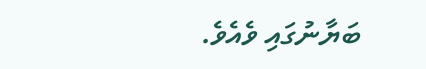ބަޔާނުގައި ވެއެވެ.